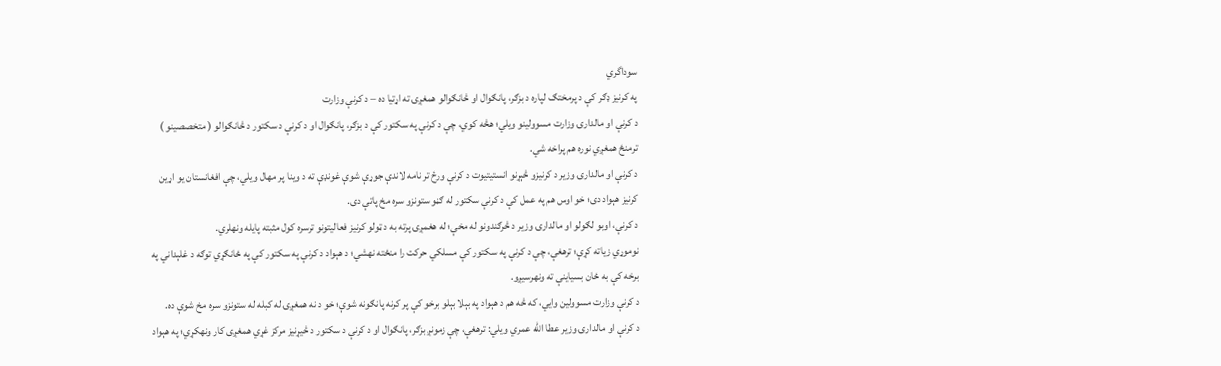سوداگري
په کرنیز ډګر کې د پرمختګ لپاره د بزګر، پانګوال او څانګوالو همغږۍ ته اړتیا ده – د کرنې وزارت
د کرنې او مالدارۍ وزارت مسوولینو ويلي؛ هڅه کوي، چې د کرنې په سکتور کې د بزګر، پانګوال او د کرنې د سکتور د څانګوالو ( متخصصینو ) ترمنځ همغږي نوره هم پراخه شي.
د کرنې او مالدارۍ وزیر د کرنیزو څېړنو انستیتیوت د کرنې ورځ تر نامه لاندې جوړې شوې غونډې ته د وینا پر مهال ويلي، چې افغانستان یو اړین کرنیز هېواد دی؛ خو اوس هم په عمل کې د کرنې سکتور له ګڼو ستونزو سره مخ پاتې دی.
د کرنې، اوبو لګولو او مالدارۍ وزیر د څرګندونو له مخې؛ له هغمږۍ پرته به د ټولو کرنیز فعالیتونو ترسره کول مثبته پایله ونهلري.
نوموړي زیاته کړې؛ ترهغې، چې د کرنې په سکتور کې مسلکي حرکت را منځته نهشي؛ د هېواد د کرنې په سکتور کې په ځانګړي توګه د غلېداني په برخه کې به ځان بسیاینې ته ونهرسیږو.
د کرنې وزارت مسوولین وايي، که څه هم د هېواد په بېلا بېلو برخو کې پر کرنه پانګونه شوې؛ خو د نه همغږۍ له کبله له ستونزو سره مخ شوې ده.
د کرنې او مالدارۍ وزیر عطا الله عمري ویلي: ترهغې، چې زمونږ بزګر، پانګوال او د کرنې د سکتور د څیړنیز مرکز غړي همغږی کار ونهکړي؛ په هېواد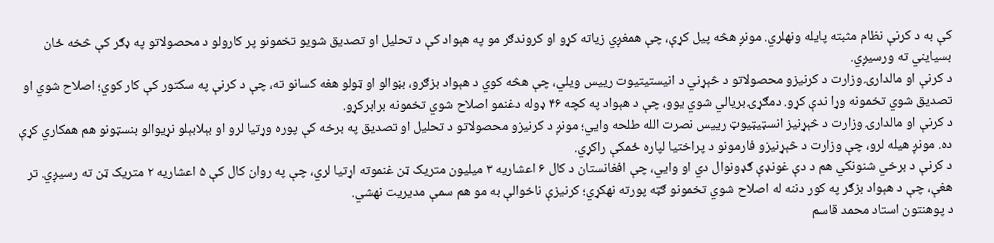کې به د کرنې نظام مثبته پایله ونهلري. مونږ هڅه پیل کړې، چې همغږي زیاته کړو او کروندګر مو په هېواد کې د تحلیل او تصدیق شويو تخمونو پر کارولو د محصولاتو په ډګر کې څخه ځان بسیایني ته ورسیږي.
د کرنې او مالدارۍ وزارت د کرنیزو محصولاتو د څېړني د انیستیتیوت رییس ويلي، چې هڅه کوي د هېواد بزګرو، بڼوالو او ټولو هغه کسانو ته، چې د کرنې په سکتور کې کار کوي؛ اصلاح شوي او تصدیق شوي تخمونه وړا ندې کړو. دمګړۍ بریالي شوي یوو، چې د هېواد په کچه ۴۶ ډوله دغنمو اصلاح شوي تخمونه برابرکړو.
د کرنې او مالدارۍ وزارت د څېړنیز انسټیټیوټ رییس نصرت الله طلحه وایي؛ مونږ د کرنیزو محصولاتو د تحلیل او تصدیق په برخه کې پوره وړتیا لرو او بېلابېلو نړیوالو بنسټونو هم همکاري کړې ده. مونږ هیله لرو، چې وزارت د څېړنیزو فارمونو د پراختیا لپاره ځمکې راکړي.
د کرنې د برخي شنونکي هم د دې غونډې ګډونوال دي او وايي، چې افغانستان د کال ۶ اعشاریه ۳ میلیون متریک ټن غنموته اړتیا لري، چې په روان کال کې ۵ اعشاریه ۲ متریک ټن ته رسیږي. تر هغې، چې د هېواد بزګر په کور دننه له اصلاح شوي تخمونو ګټه پورته نهکړي؛ کرنیزې ناخوالې به مو هم سمې مدیریت نهشي.
د پوهنتون استاد محمد قاسم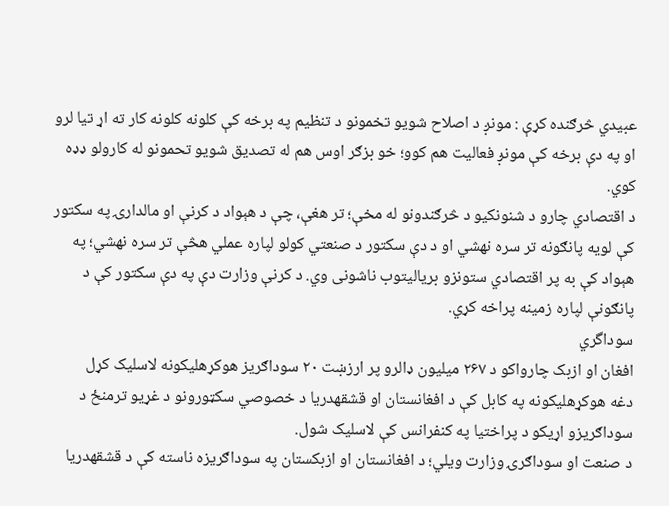عبیدي څرګنده کړې : مونږ د اصلاح شويو تخمونو د تنظیم په برخه کې کلونه کلونه کار ته اړ تیا لرو او په دې برخه کې مونږ فعالیت هم کوو؛ خو بزګر اوس هم له تصدیق شويو تحمونو له کارولو ډډه کوي.
د اقتصادي چارو د شنونکیو د څرګندونو له مخې؛ تر هغې، چې د هېواد د کرنې او مالدارۍ په سکتور کې لویه پانګونه تر سره نهشي او د دې سکتور د صنعتي کولو لپاره عملي هڅې تر سره نهشي؛ په هېواد کې به پر اقتصادي ستونزو بریالیتوب ناشونی وي. د کرنې وزارت دې په دې سکتور کې د پانګونې لپاره زمینه پراخه کړي.
سوداگري
افغان او ازبک چارواکو د ۲۶۷ میلیون ډالرو پر ارزښت ۲۰ سوداګریز هوکړهلیکونه لاسلیک کړل
دغه هوکړهلیکونه په کابل کې د افغانستان او قشقهدریا د خصوصي سکټورونو د غړیو ترمنځ د سوداګریزو اړیکو د پراختیا په کنفرانس کې لاسلیک شول.
د صنعت او سوداګرۍ وزارت ويلي؛ د افغانستان او ازبکستان په سوداګریزه ناسته کې د قشقهدریا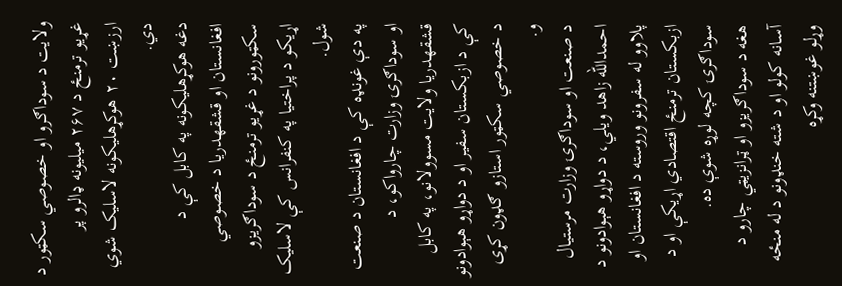ولایت د سوداګرو او خصوصي سکټور د غړیو ترمنځ د ۲۶۷ میلیونه ډالرو پر ارزښت ۲۰ هوکړهلیکونه لاسلیک شوي دي.
دغه هوکړهلیکونه په کابل کې د افغانستان او قشقهدریا د خصوصي سکټورونو د غړیو ترمنځ د سوداګریزو اړیکو د پراختیا په کنفرانس کې لاسلیک شول.
په دې غونډه کې د افغانستان د صنعت او سوداګرۍ وزارت چارواکو، د قشقهدریا ولایت مسوولانو، په کابل کې د ازبکستان سفیر او د دواړو هېوادونو د خصوصي سکټور استازو ګډون کړی و.
د صنعت او سوداګرۍ وزارت مرستیال احمدالله زاهد ویلي، د دواړو هېوادونو د پلاوو له سفرونو وروسته د افغانستان او ازبکستان ترمنځ اقتصادي اړیکې او د سوداګرۍ کچه لوړه شوې ده.
هغه د سوداګریزو او ټرانزیټي چارو د آسانه کولو او د شته خنډونو د له منځه وړلو غوښتنه وکړه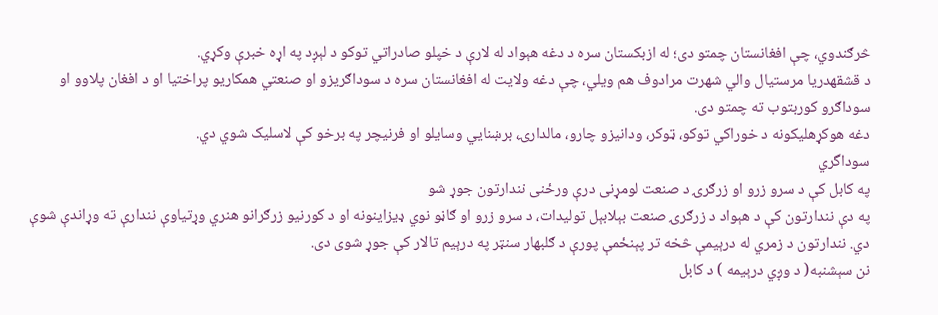څرګندوي، چې افغانستان چمتو دی؛ له ازبکستان سره د دغه هېواد له لارې د خپلو صادراتي توکو د لېږد په اړه خبرې وکړي.
د قشقهدریا مرستیال والي شهرت مرادوف هم ویلي، چې دغه ولایت له افغانستان سره د سوداګریزو او صنعتي همکاریو پراختیا او د افغان پلاوو او سوداګرو کوربتوب ته چمتو دی.
دغه هوکړهلیکونه د خوراکي توکو، ټوکر، ودانیزو چارو، مالدارۍ، برښنايي وسایلو او فرنیچر په برخو کې لاسلیک شوي دي.
سوداگري
په کابل کې د سرو زرو او زرګرۍ د صنعت لومړنی درې ورځنی نندارتون جوړ شو
په دې نندارتون کې د هېواد د زرګرۍ صنعت بېلابېل تولیدات، د سرو زرو او ګاڼو نوي ډیزاینونه او د کورنیو زرګرانو هنري وړتیاوې نندارې ته وړاندې شوې دي. نندارتون د زمري له درېیمې څخه تر پېنځمې پورې د ګلبهار سنټر په درېیم تالار کې جوړ شوی دی.
نن سېشنبه( د وږي درېیمه ) د کابل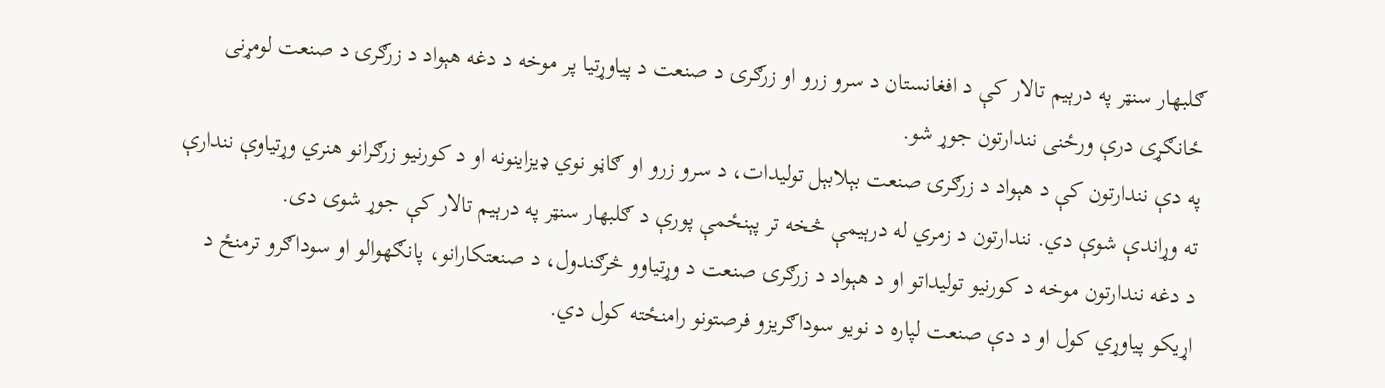ګلبهار سنټر په درېیم تالار کې د افغانستان د سرو زرو او زرګرۍ د صنعت د پیاوړتیا پر موخه د دغه هېواد د زرګرۍ د صنعت لومړنی ځانګړی درې ورځنی نندارتون جوړ شو.
په دې نندارتون کې د هېواد د زرګرۍ صنعت بېلابېل تولیدات، د سرو زرو او ګاڼو نوي ډیزاینونه او د کورنیو زرګرانو هنري وړتیاوې نندارې ته وړاندې شوې دي. نندارتون د زمري له درېیمې څخه تر پېنځمې پورې د ګلبهار سنټر په درېیم تالار کې جوړ شوی دی.
د دغه نندارتون موخه د کورنیو تولیداتو او د هېواد د زرګرۍ صنعت د وړتیاوو څرګندول، د صنعتکارانو، پانګهوالو او سوداګرو ترمنځ د اړیکو پیاوړي کول او د دې صنعت لپاره د نویو سوداګریزو فرصتونو رامنځته کول دي.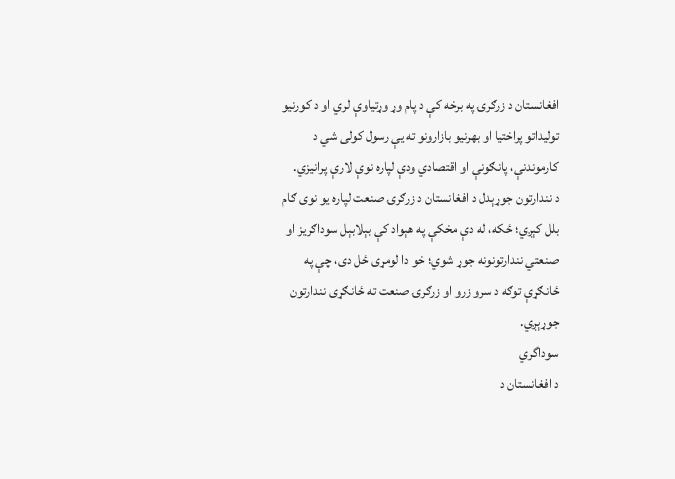افغانستان د زرګرۍ په برخه کې د پام وړ وړتیاوې لري او د کورنیو تولیداتو پراختیا او بهرنیو بازارونو ته یې رسول کولی شي د کارموندنې، پانګونې او اقتصادي ودې لپاره نوې لارې پرانیزي.
د نندارتون جوړېدل د افغانستان د زرګرۍ صنعت لپاره یو نوی ګام بلل کېږي؛ ځکه، له دې مخکې په هېواد کې بېلابېل سوداګریز او صنعتي نندارتونونه جوړ شوي؛ خو دا لومړی ځل دی، چې په ځانګړې توګه د سرو زرو او زرګرۍ صنعت ته ځانګړی نندارتون جوړېږي.
سوداگري
د افغانستان د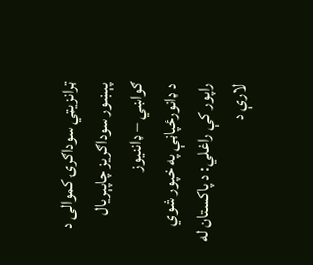ټرانزیټي سوداګرۍ کموالی د پېښور سوداګریز چاپېریال ګواښي – ډاننیوز
د ډانورځپاڼې په خپور شوي راپور کې راغلي: د پاکستان له لارې د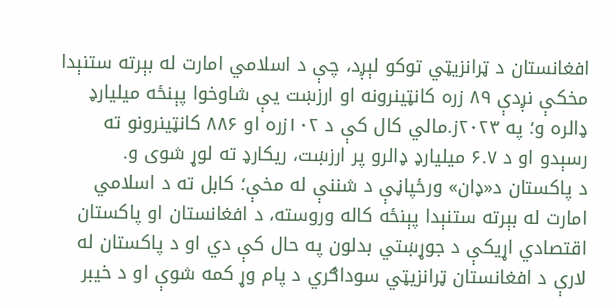افغانستان د ټرانزیټي توکو لېږد، چې د اسلامي امارت له بېرته ستنېدا مخکې نږدې ۸۹ زره کانټینرونه او ارزښت یې شاوخوا پېنځه میلیارډ ډالره و؛ په ۲۰۲۳ز.مالي کال کې د ۱۰۲زره او ۸۸۶ کانټینرونو ته رسېدو او د ۶.۷ میلیارډ ډالرو پر ارزښت، ریکارډ ته لوړ شوی و.
د پاکستان د«ډان» ورځپاڼې د شننې له مخې؛ کابل ته د اسلامي امارت له بېرته ستنېدا پېنځه کاله وروسته، د افغانستان او پاکستان اقتصادي اړیکې د جوړښتي بدلون په حال کې دي او د پاکستان له لارې د افغانستان ټرانزیټي سوداګري د پام وړ کمه شوې او د خیبر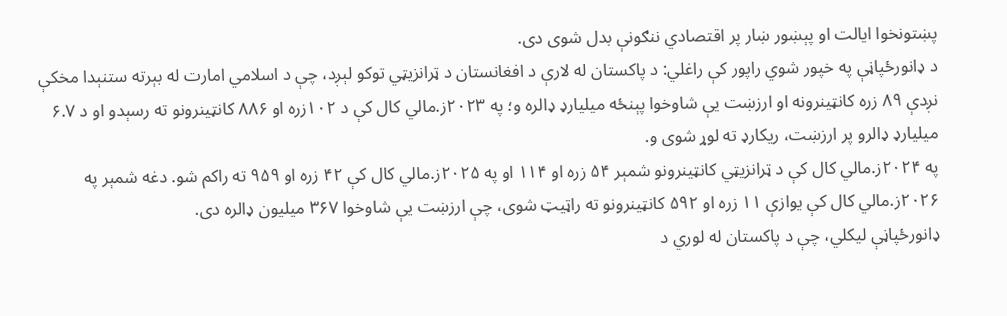پښتونخوا ایالت او پېښور ښار پر اقتصادي ننګونې بدل شوی دی.
د ډانورځپاڼې په خپور شوي راپور کې راغلي: د پاکستان له لارې د افغانستان د ټرانزیټي توکو لېږد، چې د اسلامي امارت له بېرته ستنېدا مخکې نږدې ۸۹ زره کانټینرونه او ارزښت یې شاوخوا پېنځه میلیارډ ډالره و؛ په ۲۰۲۳ز.مالي کال کې د ۱۰۲زره او ۸۸۶ کانټینرونو ته رسېدو او د ۶.۷ میلیارډ ډالرو پر ارزښت، ریکارډ ته لوړ شوی و.
په ۲۰۲۴ز.مالي کال کې د ټرانزیټي کانټینرونو شمېر ۵۴ زره او ۱۱۴ او په ۲۰۲۵ز.مالي کال کې ۴۲ زره او ۹۵۹ ته راکم شو. دغه شمېر په ۲۰۲۶ز.مالي کال کې یوازې ۱۱ زره او ۵۹۲ کانټینرونو ته راټیټ شوی، چې ارزښت یې شاوخوا ۳۶۷ میلیون ډالره دی.
ډانورځپاڼې لیکلي، چې د پاکستان له لوري د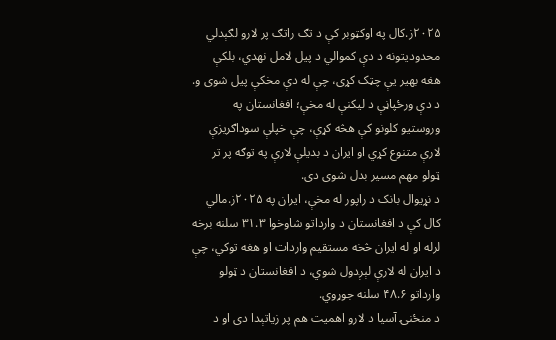۲۰۲۵ز.کال په اوکټوبر کې د تګ راتګ پر لارو لګېدلي محدودیتونه د دې کموالي د پیل لامل نهدي، بلکې هغه بهیر یې چټک کړی، چې له دې مخکې پیل شوی و.
د دې ورځپاڼې د لیکنې له مخې؛ افغانستان په وروستیو کلونو کې هڅه کړې، چې خپلې سوداګریزې لارې متنوع کړي او ایران د بدیلې لارې په توګه پر تر ټولو مهم مسیر بدل شوی دی.
د نړیوال بانک د راپور له مخې، ایران په ۲۰۲۵ز.مالي کال کې د افغانستان د وارداتو شاوخوا ۳۱.۳ سلنه برخه لرله او له ایران څخه مستقیم واردات او هغه توکي، چې د ایران له لارې لېږدول شوي، د افغانستان د ټولو وارداتو ۴۸.۶ سلنه جوړوي.
د منځنۍ آسیا د لارو اهمیت هم پر زیاتېدا دی او د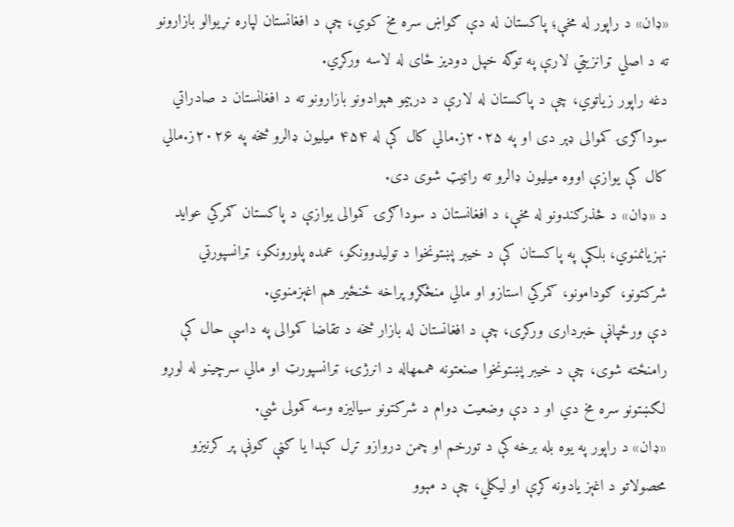«ډان» د راپور له مخې؛ پاکستان له دې ګواښ سره مخ کوي، چې د افغانستان لپاره نړیوالو بازارونو ته د اصلي ټرانزیټي لارې په توګه خپل دودیز ځای له لاسه ورکړي.
دغه راپور زیاتوي، چې د پاکستان له لارې د درېیمو هېوادونو بازارونو ته د افغانستان د صادراتي سوداګرۍ کموالی ډېر دی او په ۲۰۲۵ز.مالي کال کې له ۴۵۴ میلیون ډالرو څخه په ۲۰۲۶ز.مالي کال کې یوازې اووه میلیون ډالرو ته راټیټ شوی دی.
د «ډان» د څذرګندونو له مخې، د افغانستان د سوداګرۍ کموالی یوازې د پاکستان ګمرکي عواید نهزیانمنوي، بلکې په پاکستان کې د خیبر پښتونخوا د تولیدوونکو، عمده پلورونکو، ټرانسپورټي شرکتونو، ګودامونو، ګمرکي استازو او مالي منځګړو پراخه ځنځیر هم اغېزمنوي.
دې ورځپاڼې خبرداری ورکړی، چې د افغانستان له بازار څخه د تقاضا کموالی په داسې حال کې رامنځته شوی، چې د خیبر پښتونخوا صنعتونه هممهاله د انرژۍ، ټرانسپورټ او مالي سرچینو له لوړو لګښتونو سره مخ دي او د دې وضعیت دوام د شرکتونو سیاليزه وسه کمولی شي.
«ډان» د راپور په یوه بله برخه کې د تورخم او چمن دروازو تړل کېدا یا ګڼې ګوڼې پر کرنیزو محصولاتو د اغېز یادونه کړې او لیکلي، چې د مېوو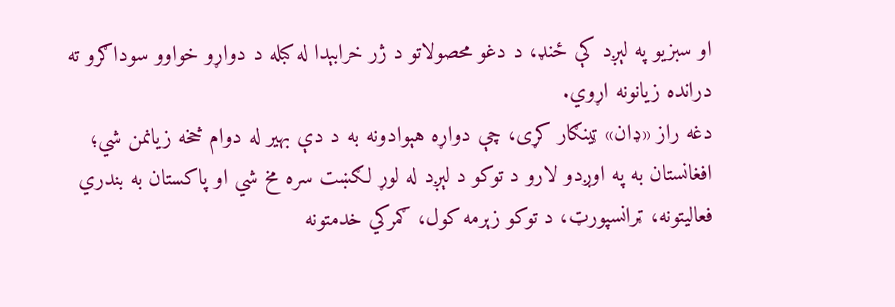او سبزیو په لېږد کې ځنډ، د دغو محصولاتو د ژر خرابېدا له کبله د دواړو خواوو سوداګرو ته درانده زیانونه اړوي.
دغه راز «ډان» ټینګار کړی، چې دواړه هېوادونه به د دې بهیر له دوام څخه زیانمن شي؛ افغانستان به په اوږدو لارو د توکو د لېږد له لوړ لګښت سره مخ شي او پاکستان به بندري فعالیتونه، ټرانسپورټ، د توکو زېرمه کول، ګمرکي خدمتونه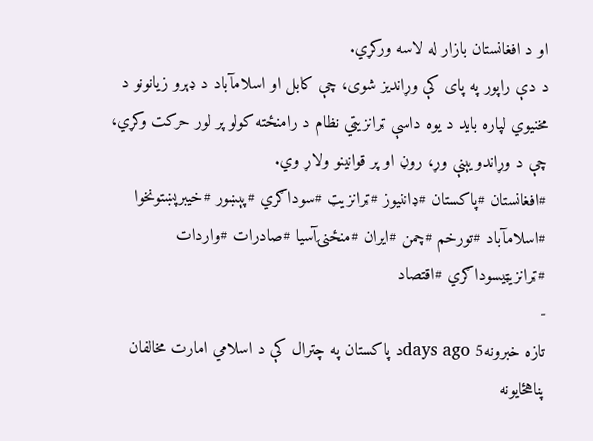او د افغانستان بازار له لاسه ورکړي.
د دې راپور په پای کې وړاندیز شوی، چې کابل او اسلامآباد د ډېرو زیانونو د مخنیوي لپاره باید د یوه داسې ټرانزیټي نظام د رامنځته کولو پر لور حرکت وکړي، چې د وړاندویېنې وړ، روڼ او پر قوانینو ولاړ وي.
#افغانستان #پاکستان #ډاننیوز #ټرانزیټ #سوداګري #پېښور #خیبرپښتونخوا #اسلامآباد #تورخم #چمن #ایران #منځنۍآسیا #صادرات #واردات #ټرانزیټيسوداګري #اقتصاد
-
تازه خبرونه5 days agoد پاکستان په چترال کې د اسلامي امارت مخالفان پناهځایونه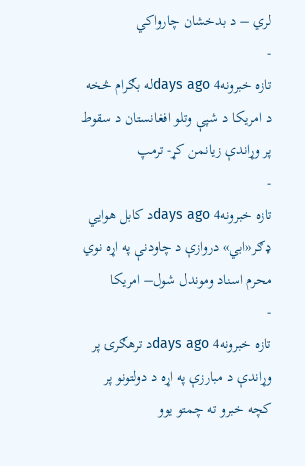لري – د بدخشان چارواکي
-
تازه خبرونه4 days agoله بګرام څخه د امریکا د شپې وتلو افغانستان د سقوط پر وړاندې زیانمن کړ- ترمپ
-
تازه خبرونه4 days agoد کابل هوایي ډګر«ابي» دروازې د چاودنې په اړه نوي محرم اسناد وموندل شول– امریکا
-
تازه خبرونه4 days agoد ترهګرۍ پر وړاندې د مبارزې په اړه د دولتونو پر کچه خبرو ته چمتو یوو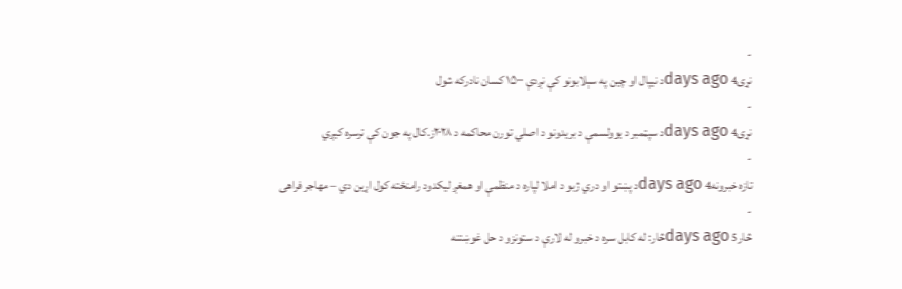-
نړۍ4 days agoد نیپال او چین په سېلابونو کې نږدې ۱۵۰۰ کسان نادرکه شول
-
نړۍ4 days agoد سپټمبر د یوولسمې د بریدونو د اصلي تورن محاکمه د ۲۰۲۸ز.کال په جون کې ترسره کیږي
-
تازه خبرونه4 days agoد پښتو او دري ژبو د املا لپاره د منظمې او همغږ لیکدود رامنځته کول اړین دي – مهاجر فراهی
-
څار5 days agoڅار: له کابل سره د خبرو له لارې د ستونزو د حل غوښتنه